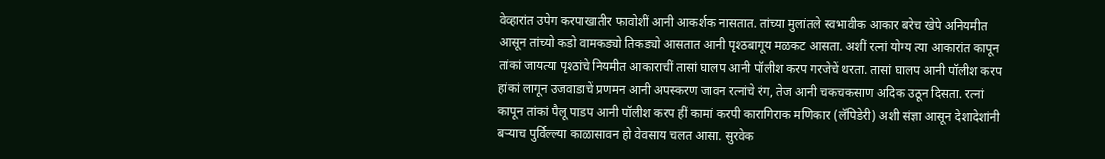वेव्हारांत उपेग करपाखातीर फावोशीं आनी आकर्शक नासतात. तांच्या मुलांतले स्वभावीक आकार बरेच खेपे अनियमीत आसून तांच्यो कडो वामकड्यो तिकड्यो आसतात आनी पृश्ठबागूय मळकट आसता. अशीं रत्नां योग्य त्या आकारांत कापून तांकां जायत्या पृश्ठांचे नियमीत आकाराचीं तासां घालप आनी पॉलीश करप गरजेचें थरता. तासां घालप आनी पॉलीश करप हांकां लागून उजवाडाचें प्रणमन आनी अपस्करण जावन रत्नांचे रंग, तेज आनी चकचकसाण अदिक उठून दिसता. रत्नां कापून तांकां पैलू पाडप आनी पॉलीश करप हीं कामां करपी कारागिराक मणिकार (लॅपिडेरी) अशी संज्ञा आसून देशादेशांनी बऱ्याच पुर्विल्ल्या काळासावन हो वेवसाय चलत आसा. सुरवेक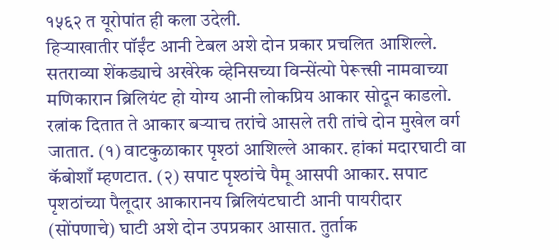१५६२ त यूरोपांत ही कला उदेली.
हिऱ्याखातीर पॉईंट आनी टेबल अशे दोन प्रकार प्रचलित आशिल्ले. सतराव्या शेंकड्याचे अखेरेक व्हेनिसच्या विन्सेंत्यो पेरूत्त्सी नामवाच्या मणिकारान ब्रिलियंट हो योग्य आनी लोकप्रिय आकार सोदून काडलो.
रत्नांक दितात ते आकार बऱ्याच तरांचे आसले तरी तांचे दोन मुखेल वर्ग जातात. (१) वाटकुळाकार पृश्ठां आशिल्ले आकार. हांकां मदारघाटी वा कॅबोशाँ म्हणटात. (२) सपाट पृश्ठांचे पैमू आसपी आकार. सपाट पृशठांच्या पैलूदार आकारानय ब्रिलियंटघाटी आनी पायरीदार (सोंपणाचे) घाटी अशे दोन उपप्रकार आसात. तुर्ताक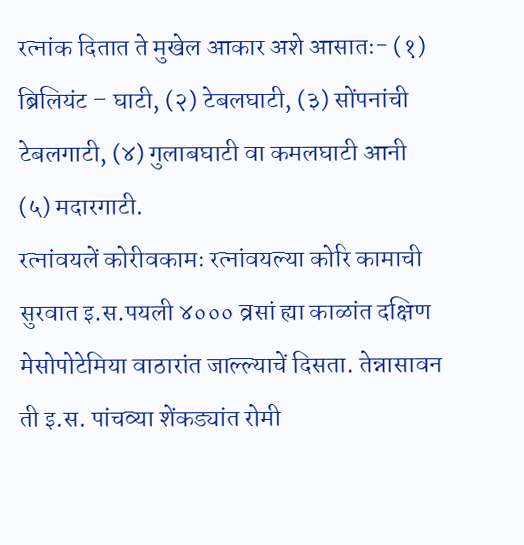रत्नांक दितात ते मुखेल आकार अशे आसातः- (१) ब्रिलियंट – घाटी, (२) टेबलघाटी, (३) सोंपनांची टेबलगाटी, (४) गुलाबघाटी वा कमलघाटी आनी (५) मदारगाटी.
रत्नांवयलें कोरीवकामः रत्नांवयल्या कोरि कामाची सुरवात इ.स.पयली ४००० व्रसां ह्या काळांत दक्षिण मेसोपोटेमिया वाठारांत जाल्ल्याचें दिसता. तेन्नासावन ती इ.स. पांचव्या शेंकड्यांत रोमी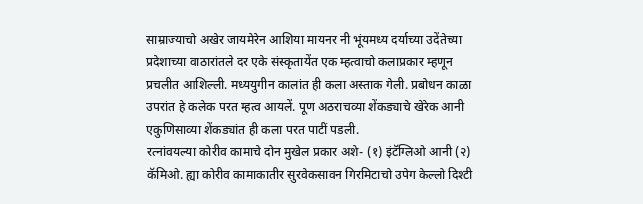साम्राज्याचो अखेर जायमेरेन आशिया मायनर नी भूंयमध्य दर्याच्या उदेंतेच्या प्रदेशाच्या वाठारांतले दर एके संस्कृतायेंत एक म्हत्वाचो कलाप्रकार म्हणून प्रचलीत आशिल्ली. मध्ययुगीन कालांत ही कला अस्ताक गेली. प्रबोधन काळा उपरांत हे कलेक परत म्हत्व आयलें. पूण अठराचव्या शेंकड्याचे खेरेक आनी एकुणिसाव्या शेंकड्यांत ही कला परत पाटीं पडली.
रत्नांवयल्या कोरीव कामाचे दोन मुखेल प्रकार अशे- (१) इंटॅग्लिओ आनी (२) कॅमिओ. ह्या कोरीव कामाकातीर सुरवेकसावन गिरमिटाचो उपेग केल्लो दिश्टी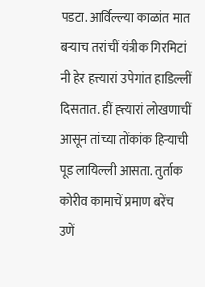पडटा. आर्विल्ल्या काळांत मात बऱ्याच तरांचीं यंत्रीक गिरमिटां नी हेर हत्त्यारां उपेगांत हाडिल्लीं दिसतात. हीं ह्त्त्यारां लोखणाचीं आसून तांच्या तोंकांक हिऱ्याची पूड लायिल्ली आसता. तुर्ताक कोरीव कामाचें प्रमाण बरेंच उणें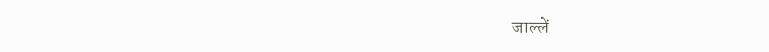जाल्लें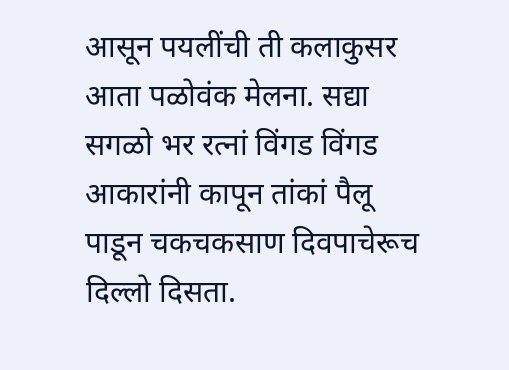आसून पयलींची ती कलाकुसर आता पळोवंक मेलना. सद्या सगळो भर रत्नां विंगड विंगड आकारांनी कापून तांकां पैलू पाडून चकचकसाण दिवपाचेरूच दिल्लो दिसता.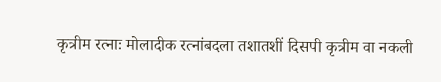कृत्रीम रत्नाः मोलादीक रत्नांबदला तशातशीं दिसपी कृत्रीम वा नकली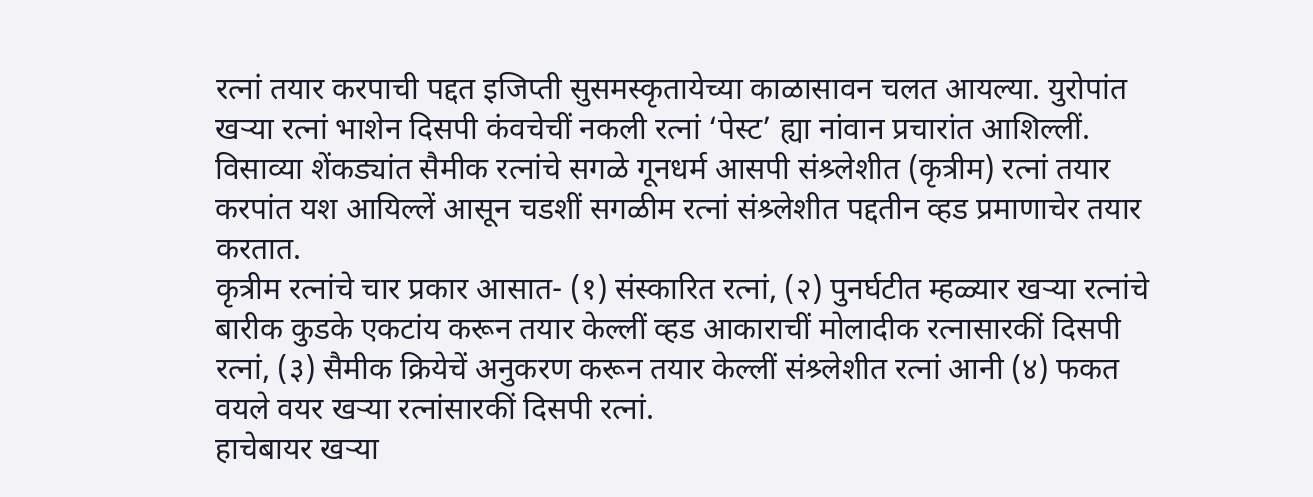रत्नां तयार करपाची पद्दत इजिप्ती सुसमस्कृतायेच्या काळासावन चलत आयल्या. युरोपांत खऱ्या रत्नां भाशेन दिसपी कंवचेचीं नकली रत्नां ‘पेस्ट’ ह्या नांवान प्रचारांत आशिल्लीं. विसाव्या शेंकड्यांत सैमीक रत्नांचे सगळे गूनधर्म आसपी संश्र्लेशीत (कृत्रीम) रत्नां तयार करपांत यश आयिल्लें आसून चडशीं सगळीम रत्नां संश्र्लेशीत पद्दतीन व्हड प्रमाणाचेर तयार करतात.
कृत्रीम रत्नांचे चार प्रकार आसात- (१) संस्कारित रत्नां, (२) पुनर्घटीत म्हळ्यार खऱ्या रत्नांचे बारीक कुडके एकटांय करून तयार केल्लीं व्हड आकाराचीं मोलादीक रत्नासारकीं दिसपी रत्नां, (३) सैमीक क्रियेचें अनुकरण करून तयार केल्लीं संश्र्लेशीत रत्नां आनी (४) फकत वयले वयर खऱ्या रत्नांसारकीं दिसपी रत्नां.
हाचेबायर खऱ्या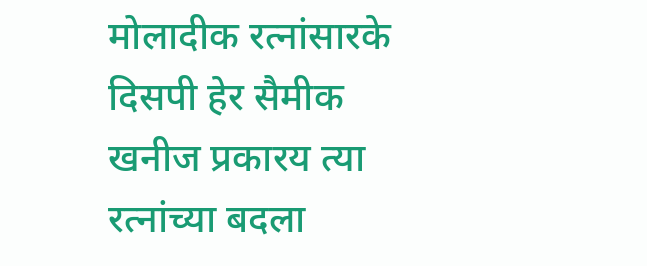मोलादीक रत्नांसारके दिसपी हेर सैमीक खनीज प्रकारय त्या रत्नांच्या बदला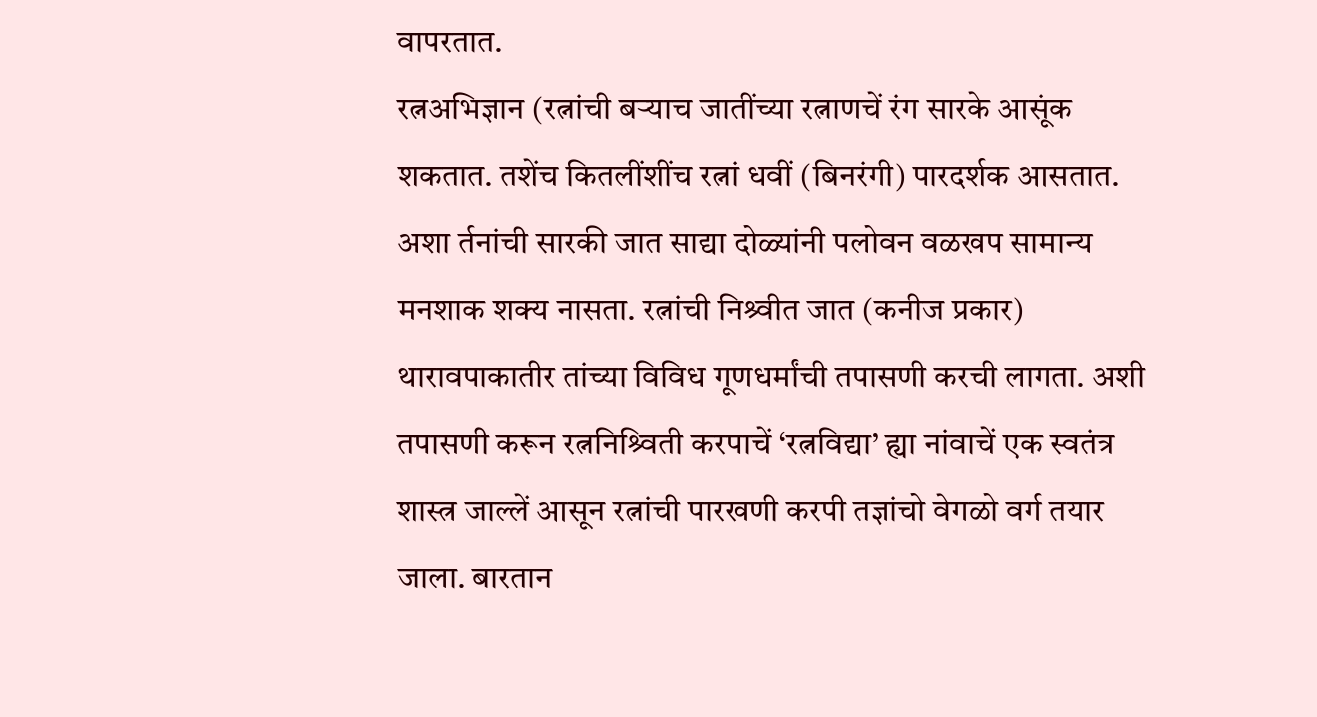वापरतात.
रत्नअभिज्ञान (रत्नांची बऱ्याच जातींच्या रत्नाणचें रंग सारके आसूंक शकतात. तशेंच कितलींशींच रत्नां धवीं (बिनरंगी) पारदर्शक आसतात. अशा र्तनांची सारकी जात साद्या दोळ्यांनी पलोवन वळखप सामान्य मनशाक शक्य नासता. रत्नांची निश्र्वीत जात (कनीज प्रकार) थारावपाकातीर तांच्या विविध गूणधर्मांची तपासणी करची लागता. अशी तपासणी करून रत्ननिश्र्विती करपाचें ‘रत्नविद्या’ ह्या नांवाचें एक स्वतंत्र शास्त्र जाल्लें आसून रत्नांची पारखणी करपी तज्ञांचो वेगळो वर्ग तयार जाला. बारतान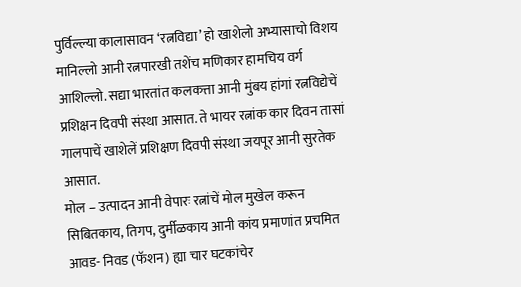पुर्विल्ल्या कालासावन ‘रत्नविद्या’ हो खाशेलो अभ्यासाचो विशय मानिल्लो आनी रत्नपारखी तशेंच मणिकार हामचिय वर्ग आशिल्लो. सद्या भारतांत कलकत्ता आनी मुंबय हांगां रत्नविद्येचें प्रशिक्षन दिवपी संस्था आसात. ते भायर रत्नांक कार दिवन तासां गालपाचें खाशेलें प्रशिक्षण दिवपी संस्था जयपूर आनी सुरतेक आसात.
मोल – उत्पादन आनी वेपारः रत्नांचें मोल मुखेल करून सिबितकाय, तिगप, दुर्मीळकाय आनी कांय प्रमाणांत प्रचमित आवड- निवड (फॅशन) ह्या चार घटकांचेर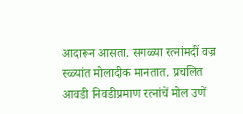आदारून आसता. सगळ्या रत्नांमदीं वज्र स्ळ्यांत मोलादीक मानतात. प्रचलित आवडी निवडीप्रमाण रत्नांचें मोल उणें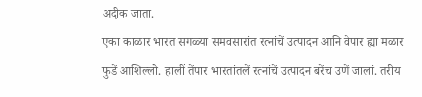अदीक जाता.
एका काळार भारत सगळ्या समवसारांत रत्नांचें उत्पादन आनि वेपार ह्या मळार फुडें आशिल्लो. हालीं तेंपार भारतांतलें रत्नांचें उत्पादन बरेंच उणें जालां. तरीय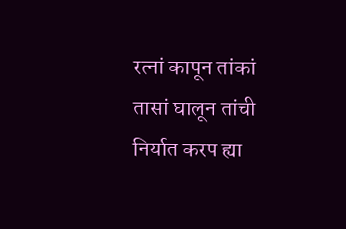रत्नां कापून तांकां तासां घालून तांची निर्यात करप ह्या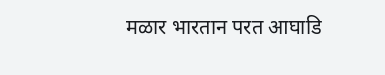मळार भारतान परत आघाडि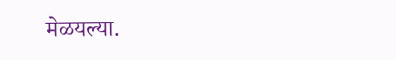मेळयल्या.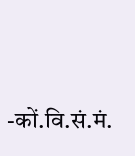-कों.वि.सं.मं.